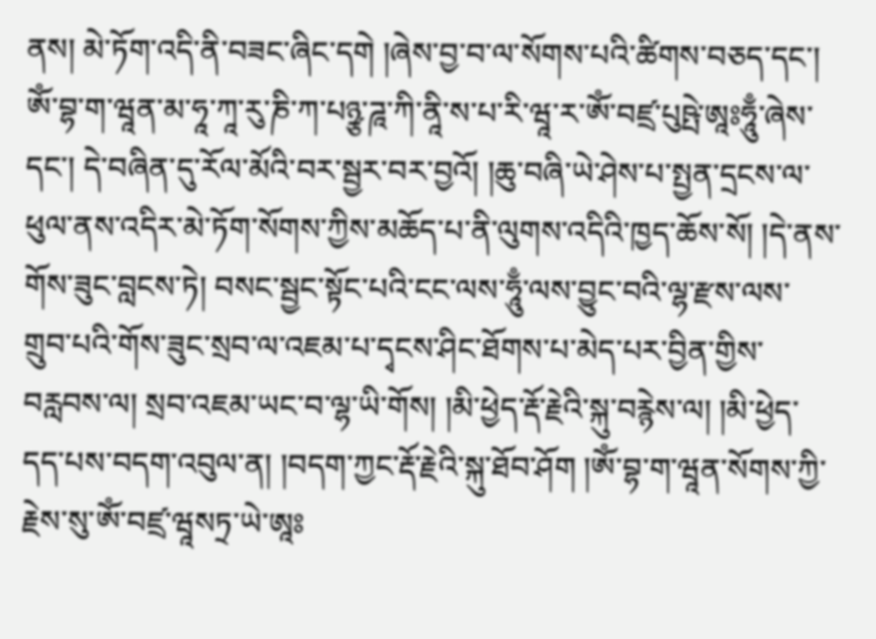ནས། མེ་ཏོག་འདི་ནི་བཟང་ཞིང་དགེ །ཞེས་བྱ་བ་ལ་སོགས་པའི་ཚིགས་བཅད་དང་། ཨོཾ་བྷ་ག་ཝཱན་མ་ཧཱ་ཀཱ་རུ་ཎི་ཀ་པཉྩ་ཌཱ་ཀི་ནཱི་ས་པ་རི་ཝཱ་ར་ཨོཾ་བཛྲ་པུཥྤེ་ཨཱཿཧཱུྃ་ཞེས་དང་། དེ་བཞིན་དུ་རོལ་མོའི་བར་སྦྱར་བར་བྱའོ། །ཆུ་བཞི་ཡེ་ཤེས་པ་སྤྱན་དྲངས་ལ་ཕུལ་ནས་འདིར་མེ་ཏོག་སོགས་ཀྱིས་མཆོད་པ་ནི་ལུགས་འདིའི་ཁྱད་ཆོས་སོ། །དེ་ནས་གོས་ཟུང་བླངས་ཏེ། བསང་སྦྱང་སྟོང་པའི་ངང་ལས་ཧཱུྃ་ལས་བྱུང་བའི་ལྷ་རྫས་ལས་གྲུབ་པའི་གོས་ཟུང་སྲབ་ལ་འཇམ་པ་དྭངས་ཤིང་ཐོགས་པ་མེད་པར་བྱིན་གྱིས་བརླབས་ལ། སྲབ་འཇམ་ཡང་བ་ལྷ་ཡི་གོས། །མི་ཕྱེད་རྡོ་རྗེའི་སྐུ་བརྙེས་ལ། །མི་ཕྱེད་དད་པས་བདག་འབུལ་ན། །བདག་ཀྱང་རྡོ་རྗེའི་སྐུ་ཐོབ་ཤོག །ཨོཾ་བྷ་ག་ཝཱན་སོགས་ཀྱི་རྗེས་སུ་ཨོཾ་བཛྲ་ཝཱསཏྲ་ཡེ་ཨཱཿ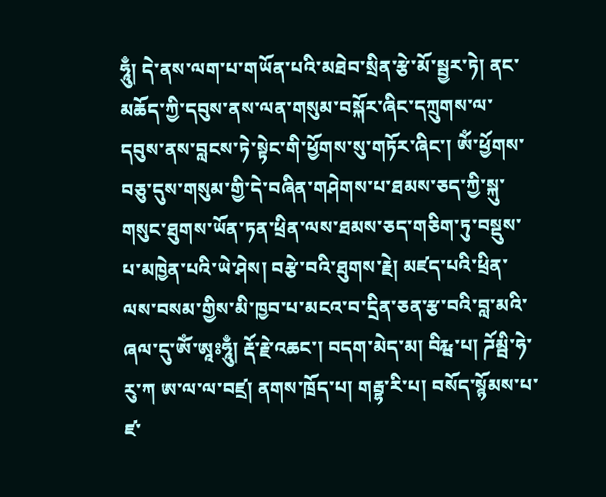ཧཱུྃ། དེ་ནས་ལག་པ་གཡོན་པའི་མཐེབ་སྲིན་རྩེ་མོ་སྦྱར་ཏེ། ནང་མཆོད་ཀྱི་དབུས་ནས་ལན་གསུམ་བསྐོར་ཞིང་དཀྲུགས་ལ་དབུས་ནས་བླངས་ཏེ་སྟེང་གི་ཕྱོགས་སུ་གཏོར་ཞིང་། ཨོཾ་ཕྱོགས་བཅུ་དུས་གསུམ་གྱི་དེ་བཞིན་གཤེགས་པ་ཐམས་ཅད་ཀྱི་སྐུ་གསུང་ཐུགས་ཡོན་ཏན་ཕྲིན་ལས་ཐམས་ཅད་གཅིག་ཏུ་བསྡུས་པ་མཁྱེན་པའི་ཡེ་ཤེས། བརྩེ་བའི་ཐུགས་རྗེ། མཛད་པའི་ཕྲིན་ལས་བསམ་གྱིས་མི་ཁྱབ་པ་མངའ་བ་དྲིན་ཅན་རྩ་བའི་བླ་མའི་ཞལ་དུ་ཨོཾ་ཨཱཿཧཱུྃ། རྡོ་རྗེ་འཆང་། བདག་མེད་མ། བིརྺ་པ། ཌོམྦི་ཧེ་རུ་ཀ ཨ་ལ་ལ་བཛྲ། ནགས་ཁྲོད་པ། གརྦྷ་རི་པ། བསོད་སྙོམས་པ་ཛ་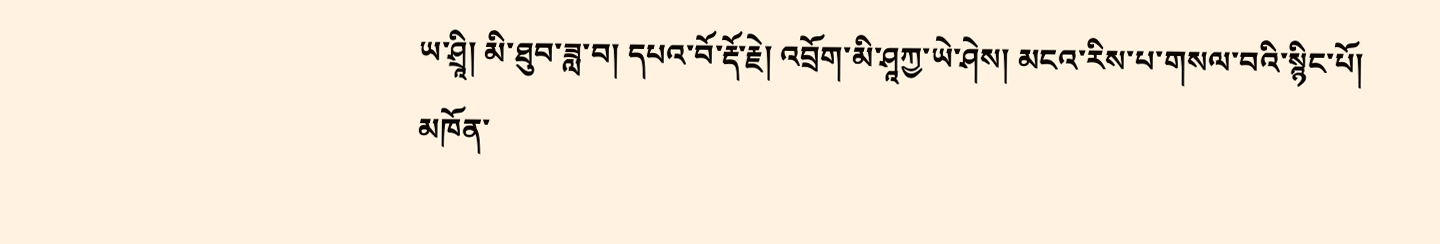ཡ་ཤྲཱི། མི་ཐུབ་ཟླ་བ། དཔའ་བོ་རྡོ་རྗེ། འབྲོག་མི་ཤཱཀྱ་ཡེ་ཤེས། མངའ་རིས་པ་གསལ་བའི་སྙིང་པོ། མཁོན་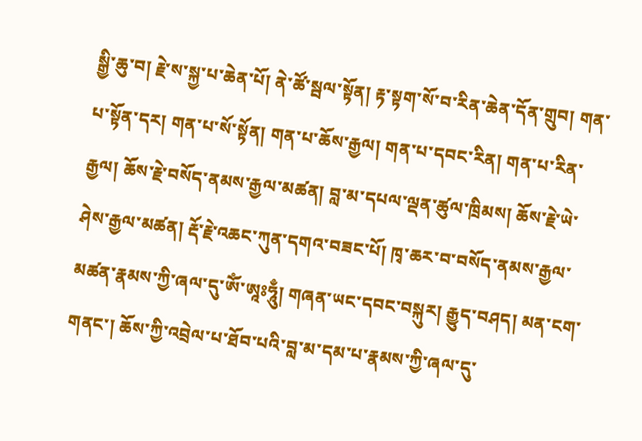སྒྱི་ཆུ་བ། རྗེ་ས་སྐྱ་པ་ཆེན་པོ། ནེ་ཚོ་སྦལ་སྟོན། རྟ་སྟག་སོ་བ་རིན་ཆེན་དོན་གྲུབ། གན་པ་སྟོན་དར། གན་པ་སོ་སྟོན། གན་པ་ཆོས་རྒྱལ། གན་པ་དབང་རིན། གན་པ་རིན་རྒྱལ། ཆོས་རྗེ་བསོད་ནམས་རྒྱལ་མཚན། བླ་མ་དཔལ་ལྡན་ཚུལ་ཁྲིམས། ཆོས་རྗེ་ཡེ་ཤེས་རྒྱལ་མཚན། རྡོ་རྗེ་འཆང་ཀུན་དགའ་བཟང་པོ། ཁྭ་ཆར་བ་བསོད་ནམས་རྒྱལ་མཚན་རྣམས་ཀྱི་ཞལ་དུ་ཨོཾ་ཨཱཿཧཱུྃ། གཞན་ཡང་དབང་བསྐུར། རྒྱུད་བཤད། མན་ངག་གནང་། ཆོས་ཀྱི་འབྲེལ་པ་ཐོབ་པའི་བླ་མ་དམ་པ་རྣམས་ཀྱི་ཞལ་དུ་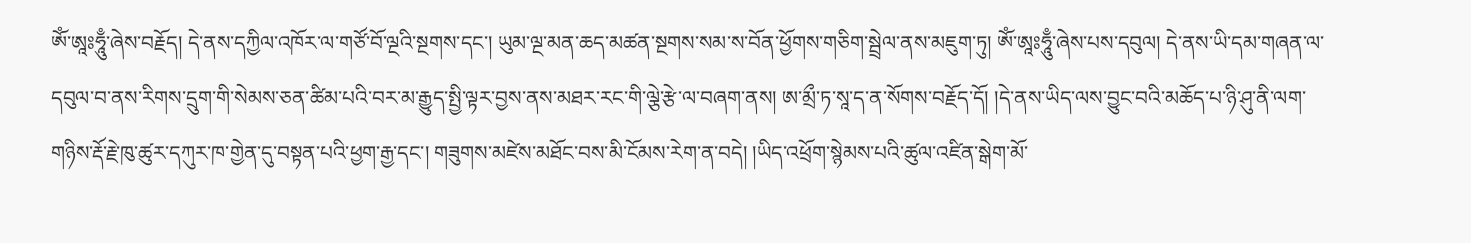ཨོཾ་ཨཱཿཧཱུྃ་ཞེས་བརྗོད། དེ་ནས་དཀྱིལ་འཁོར་ལ་གཙོ་བོ་ལྔའི་སྔགས་དང་། ཡུམ་ལྔ་མན་ཆད་མཚན་སྔགས་སམ་ས་བོན་ཕྱོགས་གཅིག་སྦྲེལ་ནས་མཇུག་ཏུ། ཨོཾ་ཨཱཿཧཱུྃ་ཞེས་པས་དབུལ། དེ་ནས་ཡི་དམ་གཞན་ལ་དབུལ་བ་ནས་རིགས་དྲུག་གི་སེམས་ཅན་ཚིམ་པའི་བར་མ་རྒྱུད་སྤྱི་ལྟར་བྱས་ནས་མཐར་རང་གི་ལྕེ་རྩེ་ལ་བཞག་ནས། ཨ་མྲྀ་ཏ་སཱ་ད་ན་སོགས་བརྗོད་དོ། །དེ་ནས་ཡིད་ལས་བྱུང་བའི་མཆོད་པ་ཉི་ཤུ་ནི་ལག་གཉིས་རྡོ་རྗེ་ཁུ་ཚུར་དཀུར་ཁ་གྱེན་དུ་བསྟན་པའི་ཕྱག་རྒྱ་དང་། གཟུགས་མཛེས་མཐོང་བས་མི་ངོམས་རེག་ན་བདེ། །ཡིད་འཕྲོག་སྙེམས་པའི་ཚུལ་འཛིན་སྒེག་མོ་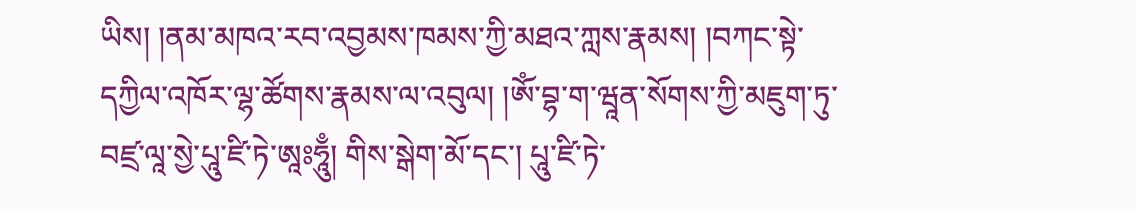ཡིས། །ནམ་མཁའ་རབ་འབྱམས་ཁམས་ཀྱི་མཐའ་ཀླས་རྣམས། །བཀང་སྟེ་དཀྱིལ་འཁོར་ལྷ་ཚོགས་རྣམས་ལ་འབུལ། །ཨོཾ་བྷ་ག་ཝཱན་སོགས་ཀྱི་མཇུག་ཏུ་བཛྲ་ལཱ་སྱེ་པཱུ་ཛི་ཏེ་ཨཱཿཧཱུྃ། གིས་སྒེག་མོ་དང་། པཱུ་ཛི་ཏེ་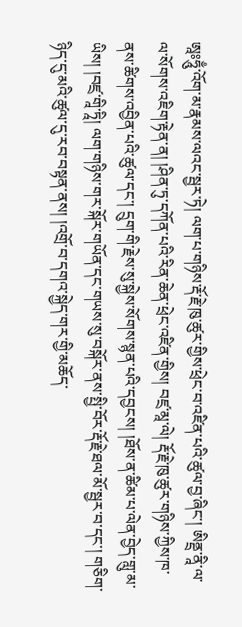ཨཱཿཧཱུྃ་འོག་མ་རྣམས་ལའང་སྦྱར་ཏེ། ལག་པ་གཉིས་རྡོ་རྗེ་ཁུ་ཚུར་གྱིས་ཕྲེང་བ་འཛིན་པའི་ཚུལ་བྱ་ཞིང་། ཨིནྡྲ་ནཱི་ལ་ལ་སོགས་འཇིག་རྟེན་ན། །ཤིན་ཏུ་དཀོན་པའི་རིན་ཆེན་ཕྲེང་འཛིན་གྱིས། བཛྲ་མཱ་ལེ། རྡོ་རྗེ་ཁུ་ཚུར་གཉིས་ཀྱིས་ཁ་ནས་ཚིགས་འབྱིན་པའི་ཚུལ་དང་། དྲུག་གི་རྗེས་སུ་སྐྱེས་སོགས་སྙན་པའི་དབྱངས། །ཐོས་ན་ཚིམ་པ་ལེན་བྱེད་གླུ་མ་ཡིས། །བཛྲ་གཱི་ཏཱི། ལག་གཉིས་གར་སྐོར་གཡོན་དང་གཡས་སུ་བསྐོར་ནས་སྤྱི་བོར་རྡོ་རྗེ་ཐལ་མོ་སྦྱར་བ་དང་། གཅིག་ཉིད་དུ་མའི་ཚུལ་དུ་རབ་བསྟན་ནས། །འགྲོ་བ་དགའ་སྐྱེད་གར་གྱི་མཆོད་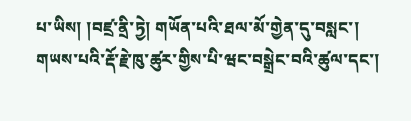པ་ཡིས། །བཛྲ་ནྲི་ཏྱེ། གཡོན་པའི་ཐལ་མོ་གྱེན་དུ་བསླང་། གཡས་པའི་རྡོ་རྗེ་ཁུ་ཚུར་གྱིས་པི་ཝང་བསྒྲེང་བའི་ཚུལ་དང་།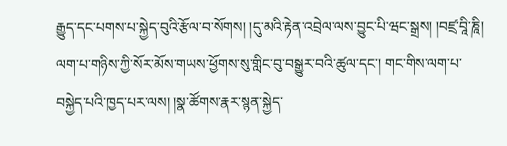རྒྱུད་དང་པགས་པ་སྐྱེད་བུའི་རྩོལ་བ་སོགས། །དུ་མའི་རྟེན་འབྲེལ་ལས་བྱུང་པི་ཝང་སྒྲས། །བཛྲ་བཱི་ཎཱི། ལག་པ་གཉིས་ཀྱི་སོར་མོས་གཡས་ཕྱོགས་སུ་གླིང་བུ་བསྒྱུར་བའི་ཚུལ་དང་། གང་གིས་ལག་པ་བསྐྱེད་པའི་ཁྱད་པར་ལས། །སྣ་ཚོགས་རྣར་སྙན་སྐྱེད་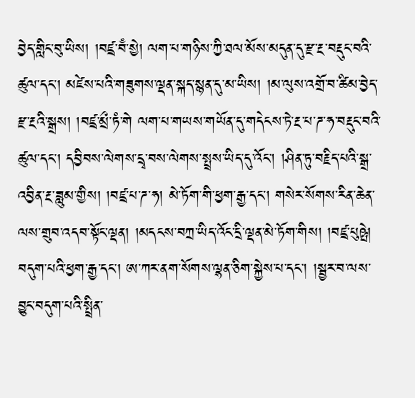བྱེད་གླིང་བུ་ཡིས། །བཛྲ་བྃ་སྱེ། ལག་པ་གཉིས་ཀྱི་ཐལ་མོས་མདུན་དུ་རྫ་རྔ་བརྡུང་བའི་ཚུལ་དང་། མཛེས་པའི་གཟུགས་ལྡན་སྐད་སྙན་དུ་མ་ཡིས། །མ་ལུས་འགྲོ་བ་ཚིམ་བྱེད་རྫ་རྔའི་སྒྲས། །བཛྲ་མྲྀ་ཏཾ་གེ ལག་པ་གཡས་གཡོན་དུ་གདེངས་ཏེ་རྔ་པ་ཌ་ཧ་བརྡུང་བའི་ཚུལ་དང་། དབྱིབས་ལེགས་དྲྭ་བས་ལེགས་སྤྲས་ཡིད་དུ་འོང་། །ཤིན་ཏུ་བརྗིད་པའི་སྒྲ་འབྱིན་རྔ་ཟླུམ་གྱིས། །བཛྲ་པ་ཌ་ཧ། མེ་ཏོག་གི་ཕྱག་རྒྱ་དང་། གསེར་སོགས་རིན་ཆེན་ལས་གྲུབ་འདབ་སྟོང་ལྡན། །མདངས་བཀྲ་ཡིད་འོང་དྲི་ལྡན་མེ་ཏོག་གིས། །བཛྲ་པུཥྤེ། བདུག་པའི་ཕྱག་རྒྱ་དང་། ཨ་ཀར་ནག་སོགས་ལྷན་ཅིག་སྐྱེས་པ་དང་། །སྦྱར་བ་ལས་བྱུང་བདུག་པའི་སྤྲིན་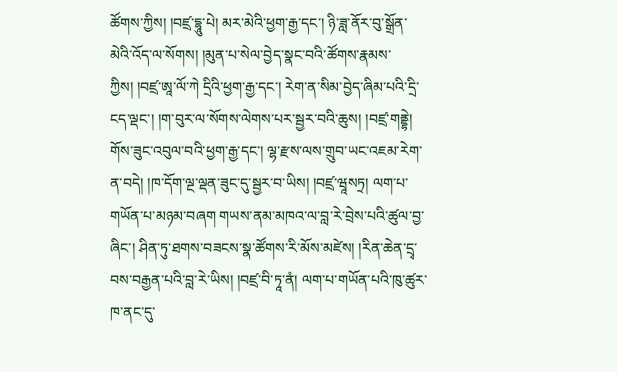ཚོགས་ཀྱིས། །བཛྲ་དྷཱུ་པེ། མར་མེའི་ཕྱག་རྒྱ་དང་། ཉི་ཟླ་ནོར་བུ་སྒྲོན་མེའི་འོད་ལ་སོགས། །མུན་པ་སེལ་བྱེད་སྣང་བའི་ཚོགས་རྣམས་ཀྱིས། །བཛྲ་ཨཱ་ལོ་ཀེ དྲིའི་ཕྱག་རྒྱ་དང་། རེག་ན་སིམ་བྱེད་ཞིམ་པའི་དྲི་ངད་ལྡང་། །ག་བུར་ལ་སོགས་ལེགས་པར་སྦྱར་བའི་ཆུས། །བཛྲ་གནྡྷེ། གོས་ཟུང་འབུལ་བའི་ཕྱག་རྒྱ་དང་། ལྷ་རྫས་ལས་གྲུབ་ཡང་འཇམ་རེག་ན་བདེ། །ཁ་དོག་ལྔ་ལྡན་ཟུང་དུ་སྦྱར་བ་ཡིས། །བཛྲ་ཝཱསཏྲ། ལག་པ་གཡོན་པ་མཉམ་བཞག གཡས་ནམ་མཁའ་ལ་བླ་རེ་བྲེས་པའི་ཚུལ་བྱ་ཞིང་། ཤིན་ཏུ་ཐགས་བཟངས་སྣ་ཚོགས་རི་མོས་མཛེས། །རིན་ཆེན་དྲྭ་བས་བརྒྱན་པའི་བླ་རེ་ཡིས། །བཛྲ་བི་ཏཱ་ནཾ། ལག་པ་གཡོན་པའི་ཁུ་ཚུར་ཁ་ནང་དུ་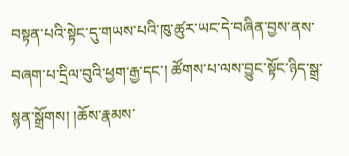བསྟན་པའི་སྟེང་དུ་གཡས་པའི་ཁུ་ཚུར་ཡང་དེ་བཞིན་བྱས་ནས་བཞག་པ་དྲིལ་བུའི་ཕྱག་རྒྱ་དང་། ཚོགས་པ་ལས་བྱུང་སྟོང་ཉིད་སྒྲ་སྙན་སྒྲོགས། །ཆོས་རྣམས་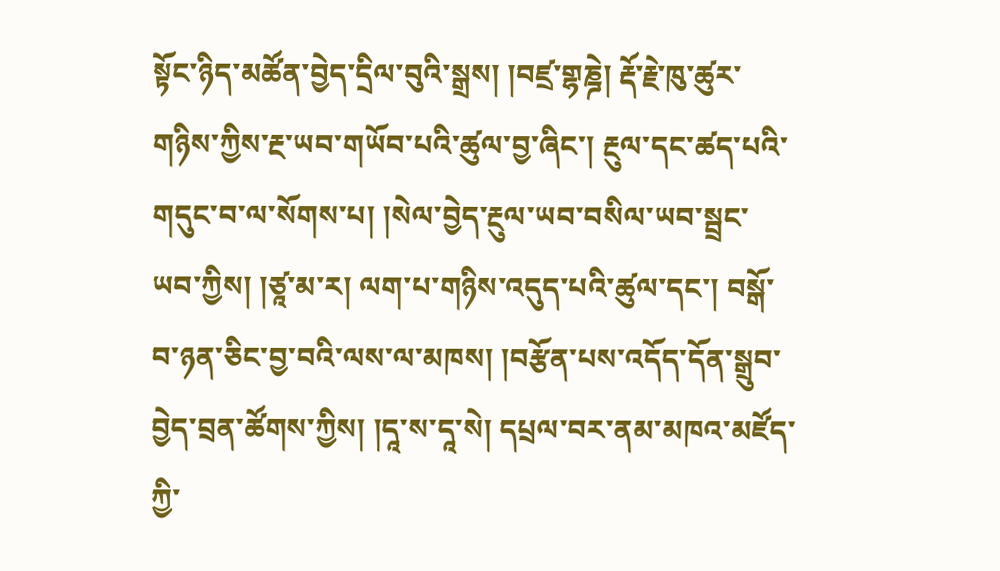སྟོང་ཉིད་མཚོན་བྱེད་དྲིལ་བུའི་སྒྲས། །བཛྲ་གྷཎྜེ། རྡོ་རྗེ་ཁུ་ཚུར་གཉིས་ཀྱིས་རྔ་ཡབ་གཡོབ་པའི་ཚུལ་བྱ་ཞིང་། རྔུལ་དང་ཚད་པའི་གདུང་བ་ལ་སོགས་པ། །སེལ་བྱེད་རྔུལ་ཡབ་བསིལ་ཡབ་སྦྲང་ཡབ་ཀྱིས། །ཙཱ་མ་ར། ལག་པ་གཉིས་འདུད་པའི་ཚུལ་དང་། བསྒོ་བ་ཉན་ཅིང་བྱ་བའི་ལས་ལ་མཁས། །བརྩོན་པས་འདོད་དོན་སྒྲུབ་བྱེད་བྲན་ཚོགས་ཀྱིས། །དཱ་ས་དཱ་སེ། དཔྲལ་བར་ནམ་མཁའ་མཛོད་ཀྱི་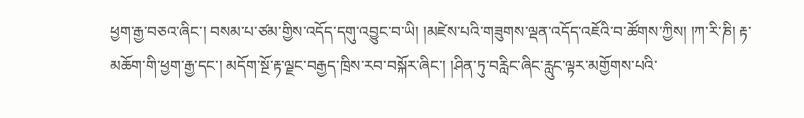ཕྱག་རྒྱ་བཅའ་ཞིང་། བསམ་པ་ཙམ་གྱིས་འདོད་དགུ་འབྱུང་བ་ཡི། །མཛེས་པའི་གཟུགས་ལྡན་འདོད་འཇོའི་བ་ཚོགས་ཀྱིས། །ཀ་རི་ཎི། རྟ་མཆོག་གི་ཕྱག་རྒྱ་དང་། མདོག་སྔོ་རྟ་ལྗང་བརྒྱད་ཁྲིས་རབ་བསྐོར་ཞིང་། །ཤིན་ཏུ་བརླིང་ཞིང་རླུང་ལྟར་མགྱོགས་པའི་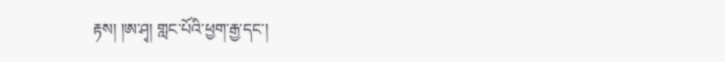རྟས། །ཨ་ཤྭ། གླང་པོའི་ཕྱག་རྒྱ་དང་།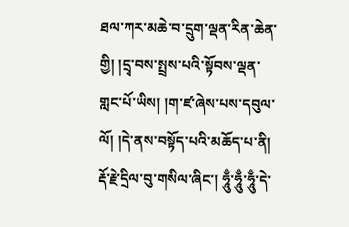ཐལ་ཀར་མཆེ་བ་དྲུག་ལྡན་རིན་ཆེན་གྱི། །དྲྭ་བས་སྤྲས་པའི་སྟོབས་ལྡན་གླང་པོ་ཡིས། །ག་ཛ་ཞེས་པས་དབུལ་ལོ། །དེ་ནས་བསྟོད་པའི་མཆོད་པ་ནི། རྡོ་རྗེ་དྲིལ་བུ་གསིལ་ཞིང་། ཧཱུྃ་ཧཱུྃ་ཧཱུྃ་དེ་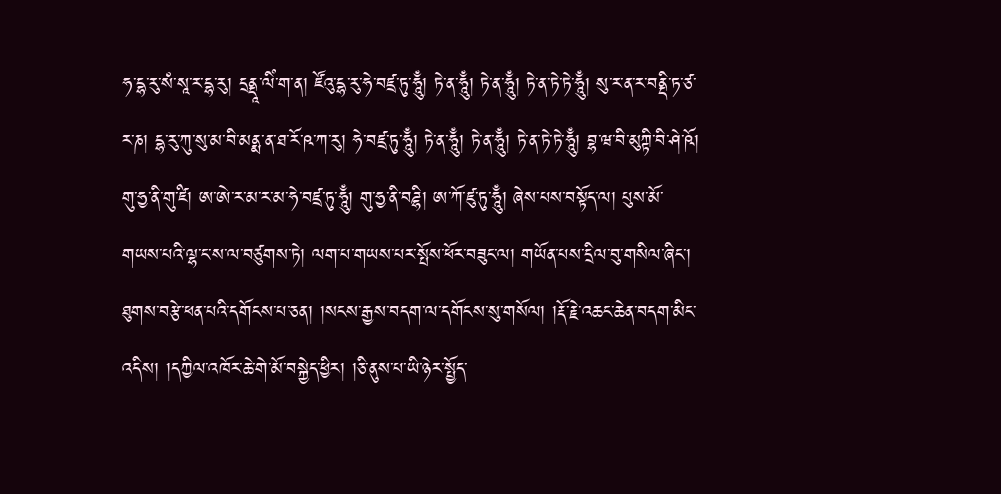ཧ་དྷ་རུ་སཾ་སཱ་ར་དྷ་རུ། དྲནྡཱ་ལིཾ་ག་ན། ཛོའུ་དྷ་རུ་ཧེ་བཛྲ་ཏུ་ཧཱུྃ། ཏེ་ན་ཧཱུྃ། ཏེ་ན་ཧཱུྃ། ཏེ་ན་ཏེ་ཏེ་ཧཱུྃ། སུ་ར་ན་ར་བནྡི་ཏ་ཙ་ར་ཎ། དྷ་རུ་ཀུ་སུ་མ་བི་མནྨ་ན་ཐ་རོ་ཥ་ཀ་རུ། ཧེ་བཛྲ་ཏུ་ཧཱུྃ། ཏེ་ན་ཧཱུྃ། ཏེ་ན་ཧཱུྃ། ཏེ་ན་ཏེ་ཏེ་ཧཱུྃ། བྷ་ཝ་བི་མུཀྟི་བི་ཤེ་ཥོ། གུ་ཧྱ་ནི་གུ་ཛི། ཨ་ཨེ་ར་མ་ར་མ་ཧེ་བཛྲ་ཏུ་ཧཱུྃ། གུ་ཧྱ་ནི་བཌྷི། ཨ་ཀོ་ཛུ་ཏུ་ཧཱུྃ། ཞེས་པས་བསྟོད་ལ། པུས་མོ་གཡས་པའི་ལྷ་ང་ས་ལ་བཙུགས་ཏེ། ལག་པ་གཡས་པར་སྤོས་ཕོར་བཟུང་ལ། གཡོན་པས་དྲིལ་བུ་གསིལ་ཞིང་། ཐུགས་བརྩེ་ཕན་པའི་དགོངས་པ་ཅན། །སངས་རྒྱས་བདག་ལ་དགོངས་སུ་གསོལ། །རྡོ་རྗེ་འཆང་ཆེན་བདག་མིང་འདིས། །དཀྱིལ་འཁོར་ཆེ་གེ་མོ་བསྐྱེད་ཕྱིར། །ཅི་ནུས་པ་ཡི་ཉེར་སྤྱོད་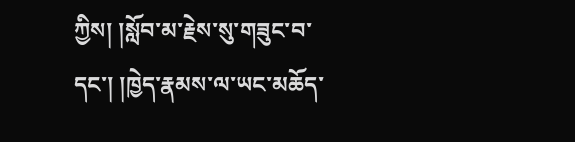ཀྱིས། །སློབ་མ་རྗེས་སུ་གཟུང་བ་དང་། །ཁྱེད་རྣམས་ལ་ཡང་མཆོད་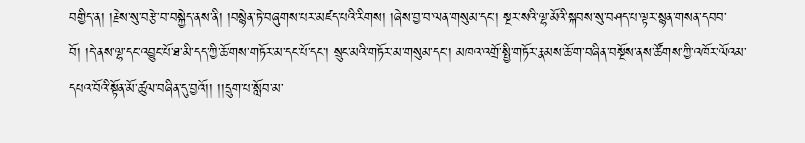བགྱིད་ན། །རྗེས་སུ་བརྩེ་བ་བསྐྱེད་ནས་ནི། །བསྙེན་ཏེ་བཞུགས་པར་མཛད་པའི་རིགས། །ཞེས་བྱ་བ་ལན་གསུམ་དང་། སྔར་སའི་ལྷ་མོའི་སྐབས་སུ་བཤད་པ་ལྟར་སྙན་གསན་དབབ་བོ། །དེ་ནས་ལྷ་དང་འབྱུང་པོ་ཐ་མི་དད་ཀྱི་ཆོ་གས་གཏོར་མ་དང་པོ་དང་། སྲུང་མའི་གཏོར་མ་གསུམ་དང་། མཁའ་འགྲོ་སྤྱི་གཏོར་རྣམས་ཆོ་ག་བཞིན་བསྔོས་ནས་ཚོགས་ཀྱི་འཁོར་ལོའམ་དཔའ་བོའི་སྟོན་མོ་ཚུལ་བཞིན་དུ་བྱའོ།། །།དྲུག་པ་སློབ་མ་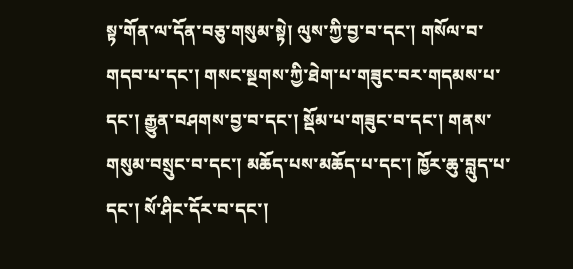སྟ་གོན་ལ་དོན་བཅུ་གསུམ་སྟེ། ལུས་ཀྱི་བྱ་བ་དང་། གསོལ་བ་གདབ་པ་དང་། གསང་སྔགས་ཀྱི་ཐེག་པ་གཟུང་བར་གདམས་པ་དང་། རྒྱུན་བཤགས་བྱ་བ་དང་། སྡོམ་པ་གཟུང་བ་དང་། གནས་གསུམ་བསྲུང་བ་དང་། མཆོད་པས་མཆོད་པ་དང་། ཁྱོར་ཆུ་བླུད་པ་དང་། སོ་ཤིང་དོར་བ་དང་།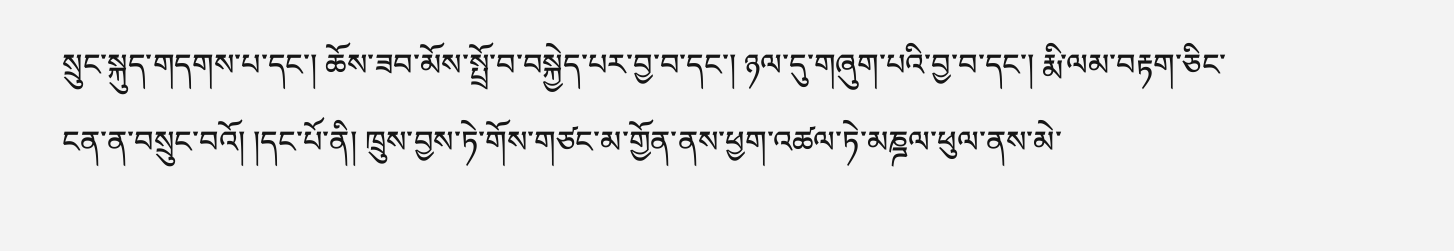སྲུང་སྐུད་གདགས་པ་དང་། ཆོས་ཟབ་མོས་སྤྲོ་བ་བསྐྱེད་པར་བྱ་བ་དང་། ཉལ་དུ་གཞུག་པའི་བྱ་བ་དང་། རྨི་ལམ་བརྟག་ཅིང་ངན་ན་བསྲུང་བའོ། །དང་པོ་ནི། ཁྲུས་བྱས་ཏེ་གོས་གཙང་མ་གྱོན་ནས་ཕྱག་འཚལ་ཏེ་མཎྜལ་ཕུལ་ནས་མེ་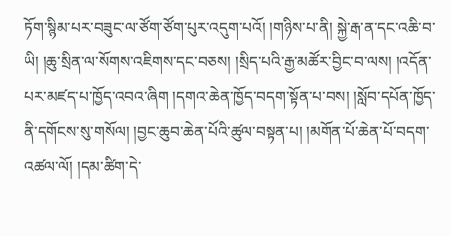ཏོག་སྙིམ་པར་བཟུང་ལ་ཙོག་ཙོག་པུར་འདུག་པའོ། །གཉིས་པ་ནི། སྐྱེ་རྒ་ན་དང་འཆི་བ་ཡི། །ཆུ་སྲིན་ལ་སོགས་འཇིགས་དང་བཅས། །སྲིད་པའི་རྒྱ་མཚོར་བྱིང་བ་ལས། །འདོན་པར་མཛད་པ་ཁྱོད་འབའ་ཞིག །དགའ་ཆེན་ཁྱོད་བདག་སྟོན་པ་བས། །སློབ་དཔོན་ཁྱོད་ནི་དགོངས་སུ་གསོལ། །བྱང་ཆུབ་ཆེན་པོའི་ཚུལ་བསྟན་པ། །མགོན་པོ་ཆེན་པོ་བདག་འཚལ་ལོ། །དམ་ཚིག་དེ་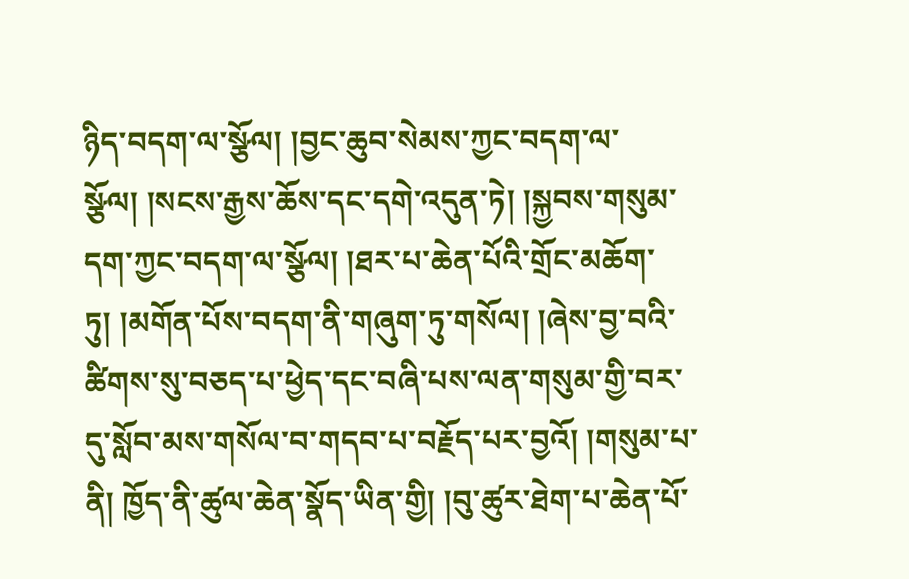ཉིད་བདག་ལ་སྩོལ། །བྱང་ཆུབ་སེམས་ཀྱང་བདག་ལ་སྩོལ། །སངས་རྒྱས་ཆོས་དང་དགེ་འདུན་ཏེ། །སྐྱབས་གསུམ་དག་ཀྱང་བདག་ལ་སྩོལ། །ཐར་པ་ཆེན་པོའི་གྲོང་མཆོག་ཏུ། །མགོན་པོས་བདག་ནི་གཞུག་ཏུ་གསོལ། །ཞེས་བྱ་བའི་ཚིགས་སུ་བཅད་པ་ཕྱེད་དང་བཞི་པས་ལན་གསུམ་གྱི་བར་དུ་སློབ་མས་གསོལ་བ་གདབ་པ་བརྗོད་པར་བྱའོ། །གསུམ་པ་ནི། ཁྱོད་ནི་ཚུལ་ཆེན་སྣོད་ཡིན་གྱི། །བུ་ཚུར་ཐེག་པ་ཆེན་པོ་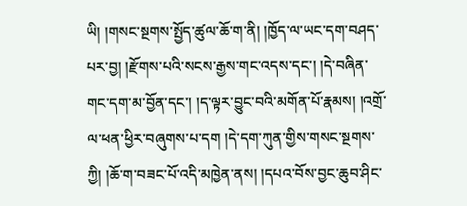ཡི། །གསང་སྔགས་སྤྱོད་ཚུལ་ཆོ་ག་ནི། །ཁྱོད་ལ་ཡང་དག་བཤད་པར་བྱ། །རྫོགས་པའི་སངས་རྒྱས་གང་འདས་དང་། །དེ་བཞིན་གང་དག་མ་བྱོན་དང་། །ད་ལྟར་བྱུང་བའི་མགོན་པོ་རྣམས། །འགྲོ་ལ་ཕན་ཕྱིར་བཞུགས་པ་དག །དེ་དག་ཀུན་གྱིས་གསང་སྔགས་ཀྱི། །ཆོ་ག་བཟང་པོ་འདི་མཁྱེན་ནས། །དཔའ་བོས་བྱང་ཆུབ་ཤིང་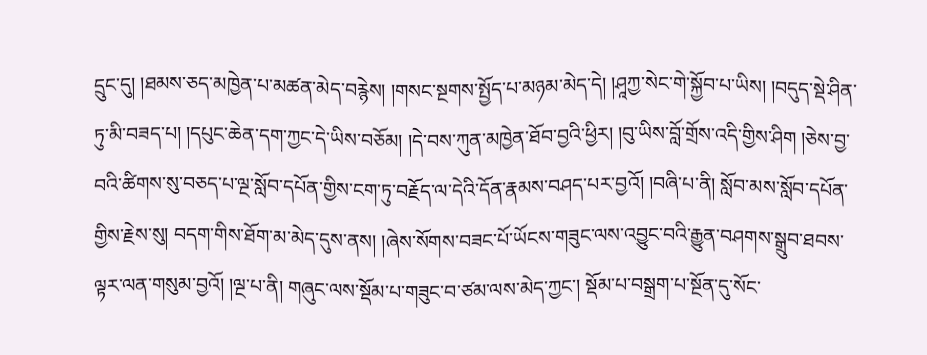དྲུང་དུ། །ཐམས་ཅད་མཁྱེན་པ་མཚན་མེད་བརྙེས། །གསང་སྔགས་སྤྱོད་པ་མཉམ་མེད་དེ། །ཤཱཀྱ་སེང་གེ་སྐྱོབ་པ་ཡིས། །བདུད་སྡེ་ཤིན་ཏུ་མི་བཟད་པ། །དཔུང་ཆེན་དག་ཀྱང་དེ་ཡིས་བཅོམ། །དེ་བས་ཀུན་མཁྱེན་ཐོབ་བྱའི་ཕྱིར། །བུ་ཡིས་བློ་གྲོས་འདི་གྱིས་ཤིག །ཅེས་བྱ་བའི་ཚིགས་སུ་བཅད་པ་ལྔ་སློབ་དཔོན་གྱིས་ངག་ཏུ་བརྗོད་ལ་དེའི་དོན་རྣམས་བཤད་པར་བྱའོ། །བཞི་པ་ནི། སློབ་མས་སློབ་དཔོན་གྱིས་རྗེས་སུ། བདག་གིས་ཐོག་མ་མེད་དུས་ནས། །ཞེས་སོགས་བཟང་པོ་ཡོངས་གཟུང་ལས་འབྱུང་བའི་རྒྱུན་བཤགས་སྒྲུབ་ཐབས་ལྟར་ལན་གསུམ་བྱའོ། །ལྔ་པ་ནི། གཞུང་ལས་སྡོམ་པ་གཟུང་བ་ཙམ་ལས་མེད་ཀྱང་། སྡོམ་པ་བསྒྲག་པ་སྔོན་དུ་སོང་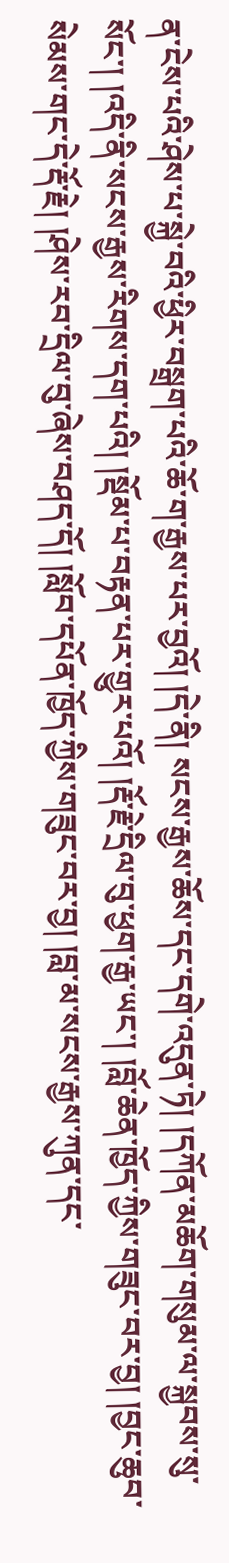ན་ངེས་པའི་ཤེས་པ་སྐྱེ་བའི་ཕྱིར་བསྒྲག་པའི་ཆོ་ག་རྒྱས་པར་བྱའོ། །དེ་ནི། སངས་རྒྱས་ཆོས་དང་དགེ་འདུན་ཏེ། །དཀོན་མཆོག་གསུམ་ལ་སྐྱབས་སུ་སོང་། །འདི་ནི་སངས་རྒྱས་རིགས་དག་པའི། །སྡོམ་པ་བརྟན་པར་གྱུར་པའོ། །རྡོ་རྗེ་དྲིལ་བུ་ཕྱག་རྒྱ་ཡང་། །བློ་ཆེན་ཁྱོད་ཀྱིས་གཟུང་བར་བྱ། །བྱང་ཆུབ་སེམས་གང་དེ་རྡོ་རྗེ། །ཤེས་རབ་དྲིལ་བུ་ཞེས་བཤད་དོ། །སློབ་དཔོན་ཁྱོད་ཀྱིས་གཟུང་བར་བྱ། །བླ་མ་སངས་རྒྱས་ཀུན་དང་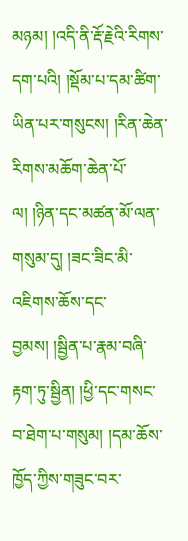མཉམ། །འདི་ནི་རྡོ་རྗེའི་རིགས་དག་པའི། །སྡོམ་པ་དམ་ཚིག་ཡིན་པར་གསུངས། །རིན་ཆེན་རིགས་མཆོག་ཆེན་པོ་ལ། །ཉིན་དང་མཚན་མོ་ལན་གསུམ་དུ། །ཟང་ཟིང་མི་འཇིགས་ཆོས་དང་བྱམས། །སྦྱིན་པ་རྣམ་བཞི་རྟག་ཏུ་སྦྱིན། །ཕྱི་དང་གསང་བ་ཐེག་པ་གསུམ། །དམ་ཆོས་ཁྱོད་ཀྱིས་གཟུང་བར་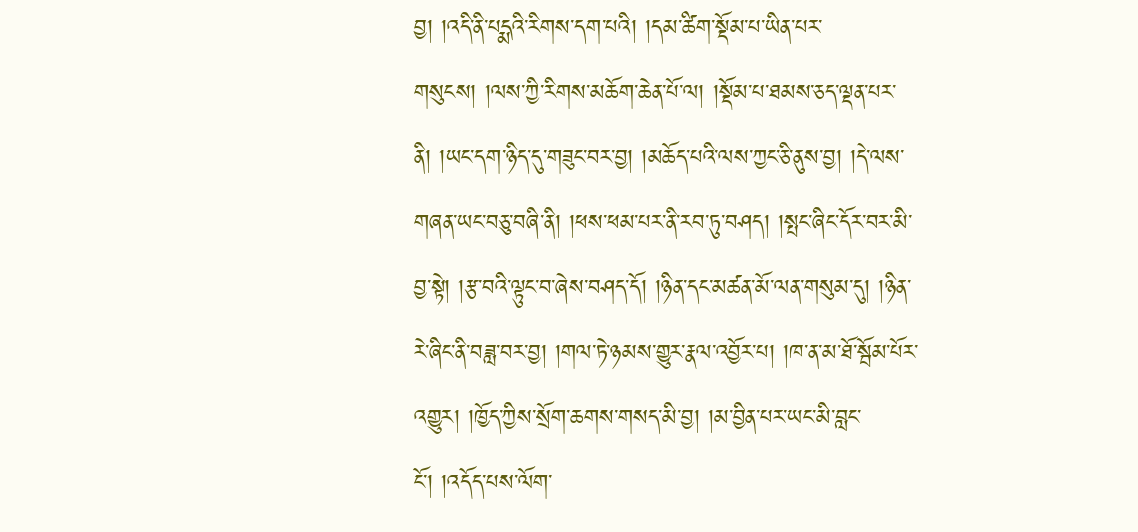བྱ། །འདི་ནི་པདྨའི་རིགས་དག་པའི། །དམ་ཚིག་སྡོམ་པ་ཡིན་པར་གསུངས། །ལས་ཀྱི་རིགས་མཆོག་ཆེན་པོ་ལ། །སྡོམ་པ་ཐམས་ཅད་ལྡན་པར་ནི། །ཡང་དག་ཉིད་དུ་གཟུང་བར་བྱ། །མཆོད་པའི་ལས་ཀྱང་ཅི་ནུས་བྱ། །དེ་ལས་གཞན་ཡང་བཅུ་བཞི་ནི། །ཕས་ཕམ་པར་ནི་རབ་ཏུ་བཤད། །སྤང་ཞིང་དོར་བར་མི་བྱ་སྟེ། །རྩ་བའི་ལྟུང་བ་ཞེས་བཤད་དོ། །ཉིན་དང་མཚན་མོ་ལན་གསུམ་དུ། །ཉིན་རེ་ཞིང་ནི་བཟླ་བར་བྱ། །གལ་ཏེ་ཉམས་གྱུར་རྣལ་འབྱོར་པ། །ཁ་ན་མ་ཐོ་སྦོམ་པོར་འགྱུར། །ཁྱོད་ཀྱིས་སྲོག་ཆགས་གསད་མི་བྱ། །མ་བྱིན་པར་ཡང་མི་བླང་ངོ་། །འདོད་པས་ལོག་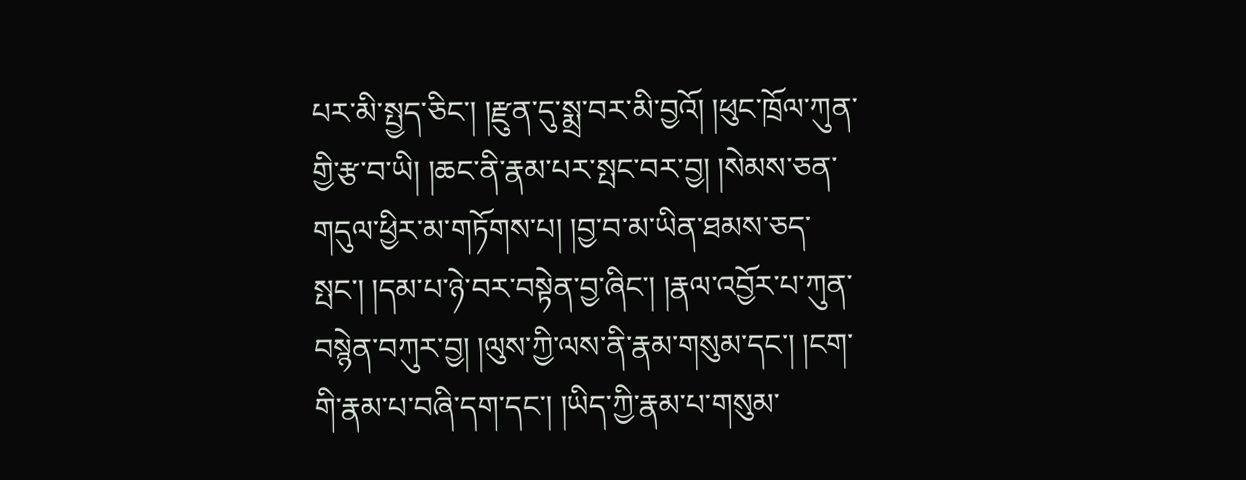པར་མི་སྤྱད་ཅིང་། །རྫུན་དུ་སྨྲ་བར་མི་བྱའོ། །ཕུང་ཁྲོལ་ཀུན་གྱི་རྩ་བ་ཡི། །ཆང་ནི་རྣམ་པར་སྤང་བར་བྱ། །སེམས་ཅན་གདུལ་ཕྱིར་མ་གཏོགས་པ། །བྱ་བ་མ་ཡིན་ཐམས་ཅད་སྤང་། །དམ་པ་ཉེ་བར་བསྟེན་བྱ་ཞིང་། །རྣལ་འབྱོར་པ་ཀུན་བསྙེན་བཀུར་བྱ། །ལུས་ཀྱི་ལས་ནི་རྣམ་གསུམ་དང་། །ངག་གི་རྣམ་པ་བཞི་དག་དང་། །ཡིད་ཀྱི་རྣམ་པ་གསུམ་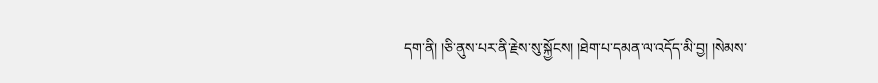དག་ནི། །ཅི་ནུས་པར་ནི་རྗེས་སུ་སྐྱོངས། །ཐེག་པ་དམན་ལ་འདོད་མི་བྱ། །སེམས་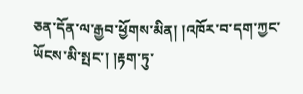ཅན་དོན་ལ་རྒྱབ་ཕྱོགས་མིན། །འཁོར་བ་དག་ཀྱང་ཡོངས་མི་སྤང་། །རྟག་ཏུ་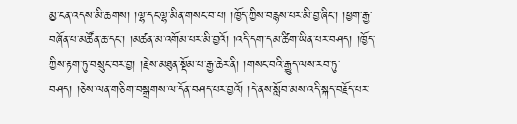མྱ་ངན་འདས་མི་ཆགས། །ལྷ་དང་ལྷ་མིན་གསང་བ་པ། །ཁྱོད་ཀྱིས་བརྙས་པར་མི་བྱ་ཞིང་། །ཕྱག་རྒྱ་བཞོན་པ་མཚོན་ཆ་དང་། །མཚན་མ་འགོམ་པར་མི་བྱའོ། །འདི་དག་དམ་ཚིག་ཡིན་པར་བཤད། །ཁྱོད་ཀྱིས་རྟག་ཏུ་བསྲུང་བར་བྱ། །རྗེས་མཐུན་སྡོམ་པ་རྒྱ་ཆེར་ནི། །གསང་བའི་རྒྱུད་ལས་རབ་ཏུ་བཤད། །ཅེས་ལན་གཅིག་བསྒྲགས་ལ་དོན་བཤད་པར་བྱའོ། །དེ་ནས་སློབ་མས་འདི་སྐད་བརྗོད་པར་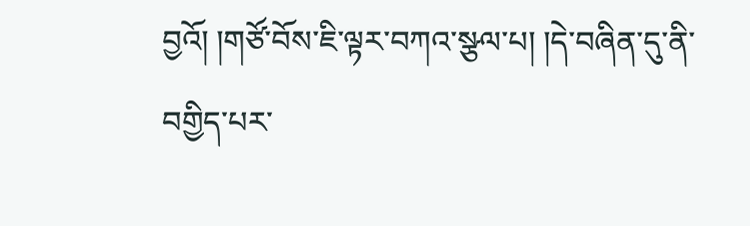བྱའོ། །གཙོ་བོས་ཇི་ལྟར་བཀའ་སྩལ་པ། །དེ་བཞིན་དུ་ནི་བགྱིད་པར་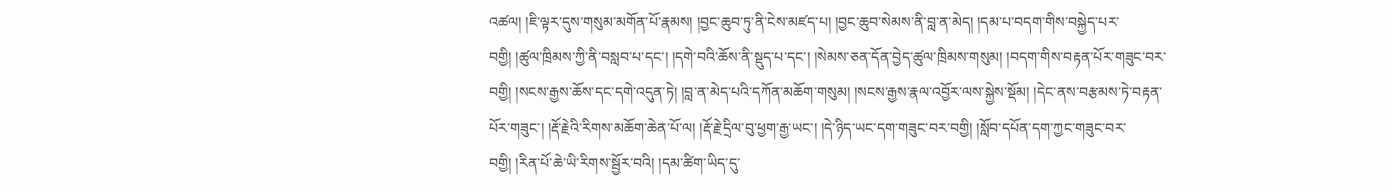འཚལ། །ཇི་ལྟར་དུས་གསུམ་མགོན་པོ་རྣམས། །བྱང་ཆུབ་ཏུ་ནི་ངེས་མཛད་པ། །བྱང་ཆུབ་སེམས་ནི་བླ་ན་མེད། །དམ་པ་བདག་གིས་བསྐྱེད་པར་བགྱི། །ཚུལ་ཁྲིམས་ཀྱི་ནི་བསླབ་པ་དང་། །དགེ་བའི་ཆོས་ནི་སྡུད་པ་དང་། །སེམས་ཅན་དོན་བྱེད་ཚུལ་ཁྲིམས་གསུམ། །བདག་གིས་བརྟན་པོར་གཟུང་བར་བགྱི། །སངས་རྒྱས་ཆོས་དང་དགེ་འདུན་ཏེ། །བླ་ན་མེད་པའི་དཀོན་མཆོག་གསུམ། །སངས་རྒྱས་རྣལ་འབྱོར་ལས་སྐྱེས་སྡོམ། །དེང་ནས་བརྩམས་ཏེ་བརྟན་པོར་གཟུང་། །རྡོ་རྗེའི་རིགས་མཆོག་ཆེན་པོ་ལ། །རྡོ་རྗེ་དྲིལ་བུ་ཕྱག་རྒྱ་ཡང་། །དེ་ཉིད་ཡང་དག་གཟུང་བར་བགྱི། །སློབ་དཔོན་དག་ཀྱང་གཟུང་བར་བགྱི། །རིན་པོ་ཆེ་ཡི་རིགས་སྦྱོར་བའི། །དམ་ཚིག་ཡིད་དུ་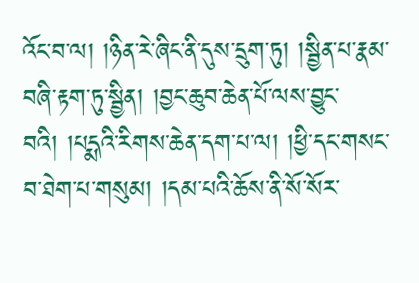འོང་བ་ལ། །ཉིན་རེ་ཞིང་ནི་དུས་དྲུག་ཏུ། །སྦྱིན་པ་རྣམ་བཞི་རྟག་ཏུ་སྦྱིན། །བྱང་ཆུབ་ཆེན་པོ་ལས་བྱུང་བའི། །པདྨའི་རིགས་ཆེན་དག་པ་ལ། །ཕྱི་དང་གསང་བ་ཐེག་པ་གསུམ། །དམ་པའི་ཆོས་ནི་སོ་སོར་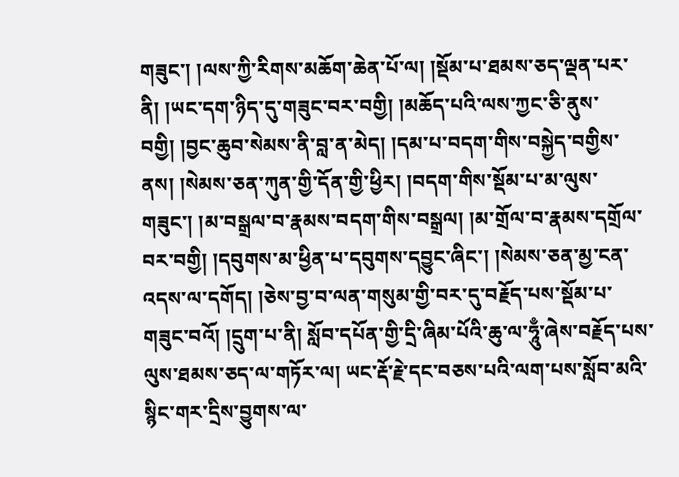གཟུང་། །ལས་ཀྱི་རིགས་མཆོག་ཆེན་པོ་ལ། །སྡོམ་པ་ཐམས་ཅད་ལྡན་པར་ནི། །ཡང་དག་ཉིད་དུ་གཟུང་བར་བགྱི། །མཆོད་པའི་ལས་ཀྱང་ཅི་ནུས་བགྱི། །བྱང་ཆུབ་སེམས་ནི་བླ་ན་མེད། །དམ་པ་བདག་གིས་བསྐྱེད་བགྱིས་ནས། །སེམས་ཅན་ཀུན་གྱི་དོན་གྱི་ཕྱིར། །བདག་གིས་སྡོམ་པ་མ་ལུས་གཟུང་། །མ་བསྒྲལ་བ་རྣམས་བདག་གིས་བསྒྲལ། །མ་གྲོལ་བ་རྣམས་དགྲོལ་བར་བགྱི། །དབུགས་མ་ཕྱིན་པ་དབུགས་དབྱུང་ཞིང་། །སེམས་ཅན་མྱ་ངན་འདས་ལ་དགོད། །ཅེས་བྱ་བ་ལན་གསུམ་གྱི་བར་དུ་བརྗོད་པས་སྡོམ་པ་གཟུང་བའོ། །དྲུག་པ་ནི། སློབ་དཔོན་གྱི་དྲི་ཞིམ་པོའི་ཆུ་ལ་ཧཱུྃ་ཞེས་བརྗོད་པས་ལུས་ཐམས་ཅད་ལ་གཏོར་ལ། ཡང་རྡོ་རྗེ་དང་བཅས་པའི་ལག་པས་སློབ་མའི་སྙིང་གར་དྲིས་བྱུགས་ལ་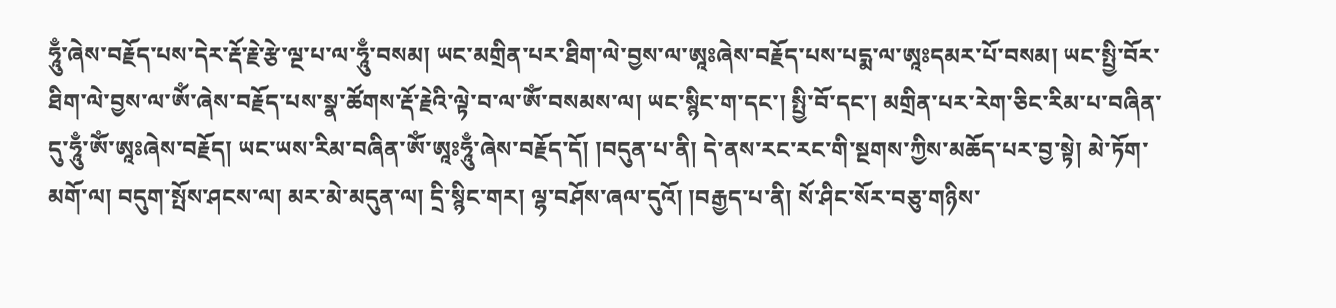ཧཱུྃ་ཞེས་བརྗོད་པས་དེར་རྡོ་རྗེ་རྩེ་ལྔ་པ་ལ་ཧཱུྃ་བསམ། ཡང་མགྲིན་པར་ཐིག་ལེ་བྱས་ལ་ཨཱཿཞེས་བརྗོད་པས་པདྨ་ལ་ཨཱཿདམར་པོ་བསམ། ཡང་སྤྱི་བོར་ཐིག་ལེ་བྱས་ལ་ཨོཾ་ཞེས་བརྗོད་པས་སྣ་ཚོགས་རྡོ་རྗེའི་ལྟེ་བ་ལ་ཨོཾ་བསམས་ལ། ཡང་སྙིང་ག་དང་། སྤྱི་བོ་དང་། མགྲིན་པར་རེག་ཅིང་རིམ་པ་བཞིན་དུ་ཧཱུྃ་ཨོཾ་ཨཱཿཞེས་བརྗོད། ཡང་ཡས་རིམ་བཞིན་ཨོཾ་ཨཱཿཧཱུྃ་ཞེས་བརྗོད་དོ། །བདུན་པ་ནི། དེ་ནས་རང་རང་གི་སྔགས་ཀྱིས་མཆོད་པར་བྱ་སྟེ། མེ་ཏོག་མགོ་ལ། བདུག་སྤོས་ཤངས་ལ། མར་མེ་མདུན་ལ། དྲི་སྙིང་གར། ལྷ་བཤོས་ཞལ་དུའོ། །བརྒྱད་པ་ནི། སོ་ཤིང་སོར་བཅུ་གཉིས་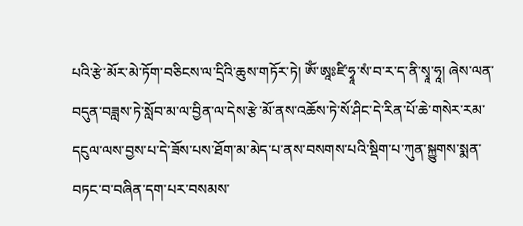པའི་རྩེ་མོར་མེ་ཏོག་བཅིངས་ལ་དྲིའི་ཆུས་གཏོར་ཏེ། ཨོཾ་ཨཱཿཛི་ཧྭཱ་སཾ་བ་ར་ད་ནི་སྭཱ་ཧཱ། ཞེས་ལན་བདུན་བཟླས་ཏེ་སློབ་མ་ལ་བྱིན་ལ་དེས་རྩེ་མོ་ནས་འཆོས་ཏེ་སོ་ཤིང་དེ་རིན་པོ་ཆེ་གསེར་རམ་དངུལ་ལས་བྱས་པ་དེ་ཟོས་པས་ཐོག་མ་མེད་པ་ནས་བསགས་པའི་སྡིག་པ་ཀུན་སྐྱུགས་སྨན་བཏང་བ་བཞིན་དག་པར་བསམས་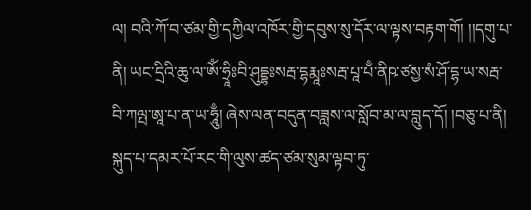ལ། བའི་ཀོ་བ་ཙམ་གྱི་དཀྱིལ་འཁོར་གྱི་དབུས་སུ་དོར་ལ་ལྟས་བརྟག་གོ། །།དགུ་པ་ནི། ཡང་དྲིའི་ཆུ་ལ་ཨོཾ་ཧྲཱིཿབི་ཤུདྡྷཿསརྦ་དྷརྨཱཿསརྦ་པཱ་པྃ་ནིཥ་ཙསྱ་སཾ་ཤོ་དྷ་ཡ་སརྦ་བི་ཀལྤ་ཨཱ་པ་ན་ཡ་ཧཱུྃ། ཞེས་ལན་བདུན་བཟླས་ལ་སློབ་མ་ལ་བླུད་དོ། །བཅུ་པ་ནི། སྐུད་པ་དམར་པོ་རང་གི་ལུས་ཚད་ཙམ་སུམ་ལྟབ་ཏུ་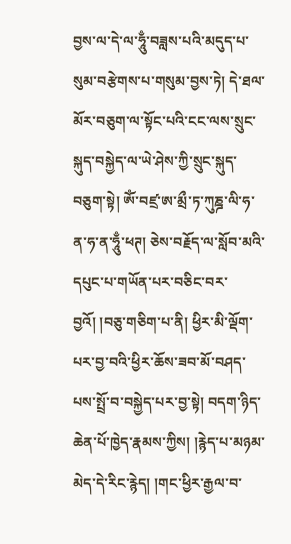བྱས་ལ་དེ་ལ་ཧཱུྃ་བཟླས་པའི་མདུད་པ་སུམ་བརྩེགས་པ་གསུམ་བྱས་ཏེ། དེ་ཐལ་མོར་བཅུག་ལ་སྟོང་པའི་ངང་ལས་སྲུང་སྐུད་བསྐྱེད་ལ་ཡེ་ཤེས་ཀྱི་སྲུང་སྐུད་བཅུག་སྟེ། ཨོཾ་བཛྲ་ཨ་མྲྀ་ཏ་ཀུཎྜ་ལི་ཧ་ན་ཧ་ན་ཧཱུྃ་ཕཊ། ཅེས་བརྗོད་ལ་སློབ་མའི་དཔུང་པ་གཡོན་པར་བཅིང་བར་བྱའོ། །བཅུ་གཅིག་པ་ནི། ཕྱིར་མི་ལྡོག་པར་བྱ་བའི་ཕྱིར་ཆོས་ཟབ་མོ་བཤད་པས་སྤྲོ་བ་བསྐྱེད་པར་བྱ་སྟེ། བདག་ཉིད་ཆེན་པོ་ཁྱེད་རྣམས་ཀྱིས། །རྙེད་པ་མཉམ་མེད་དེ་རིང་རྙེད། །གང་ཕྱིར་རྒྱལ་བ་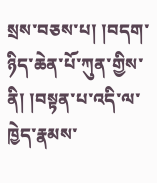སྲས་བཅས་པ། །བདག་ཉིད་ཆེན་པོ་ཀུན་གྱིས་ནི། །བསྟན་པ་འདི་ལ་ཁྱེད་རྣམས་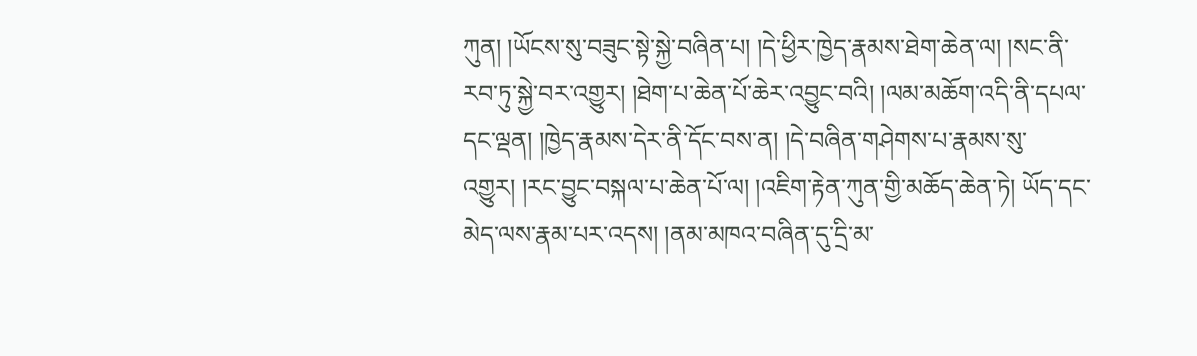ཀུན། །ཡོངས་སུ་བཟུང་སྟེ་སྐྱེ་བཞིན་པ། །དེ་ཕྱིར་ཁྱེད་རྣམས་ཐེག་ཆེན་ལ། །སང་ནི་རབ་ཏུ་སྐྱེ་བར་འགྱུར། །ཐེག་པ་ཆེན་པོ་ཆེར་འབྱུང་བའི། །ལམ་མཆོག་འདི་ནི་དཔལ་དང་ལྡན། །ཁྱེད་རྣམས་དེར་ནི་དོང་བས་ན། །དེ་བཞིན་གཤེགས་པ་རྣམས་སུ་འགྱུར། །རང་བྱུང་བསྐལ་པ་ཆེན་པོ་ལ། །འཇིག་རྟེན་ཀུན་གྱི་མཆོད་ཆེན་ཏེ། ཡོད་དང་མེད་ལས་རྣམ་པར་འདས། །ནམ་མཁའ་བཞིན་དུ་དྲི་མ་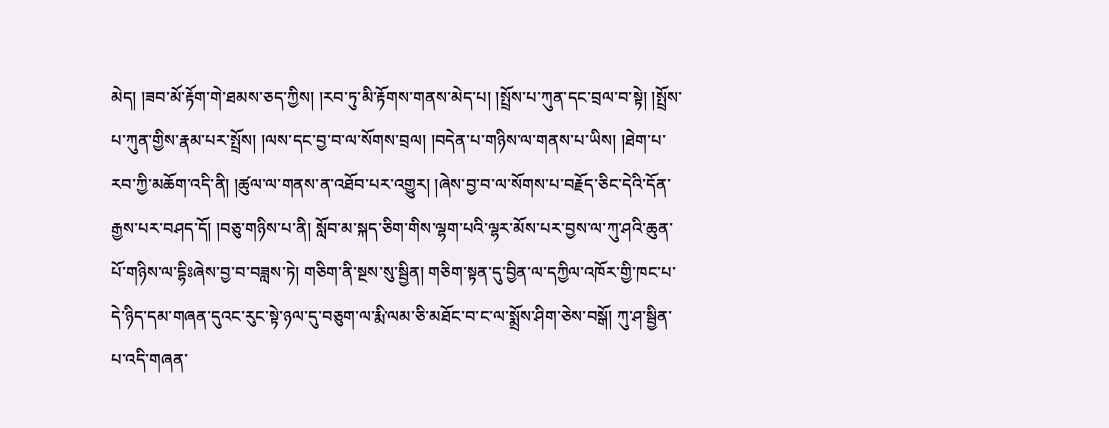མེད། །ཟབ་མོ་རྟོག་གེ་ཐམས་ཅད་ཀྱིས། །རབ་ཏུ་མི་རྟོགས་གནས་མེད་པ། །སྤྲོས་པ་ཀུན་དང་བྲལ་བ་སྟེ། །སྤྲོས་པ་ཀུན་གྱིས་རྣམ་པར་སྤྲོས། །ལས་དང་བྱ་བ་ལ་སོགས་བྲལ། །བདེན་པ་གཉིས་ལ་གནས་པ་ཡིས། །ཐེག་པ་རབ་ཀྱི་མཆོག་འདི་ནི། །ཚུལ་ལ་གནས་ན་འཐོབ་པར་འགྱུར། །ཞེས་བྱ་བ་ལ་སོགས་པ་བརྗོད་ཅིང་དེའི་དོན་རྒྱས་པར་བཤད་དོ། །བཅུ་གཉིས་པ་ནི། སློབ་མ་སྐད་ཅིག་གིས་ལྷག་པའི་ལྷར་མོས་པར་བྱས་ལ་ཀུ་ཤའི་ཆུན་པོ་གཉིས་ལ་དྷིཿཞེས་བྱ་བ་བཟླས་ཏེ། གཅིག་ནི་སྔས་སུ་སྦྱིན། གཅིག་སྟན་དུ་བྱིན་ལ་དཀྱིལ་འཁོར་གྱི་ཁང་པ་དེ་ཉིད་དམ་གཞན་དུའང་རུང་སྟེ་ཉལ་དུ་བཅུག་ལ་རྨི་ལམ་ཅི་མཐོང་བ་ང་ལ་སྨྲོས་ཤིག་ཅེས་བསྒོ། ཀུ་ཤ་སྦྱིན་པ་འདི་གཞན་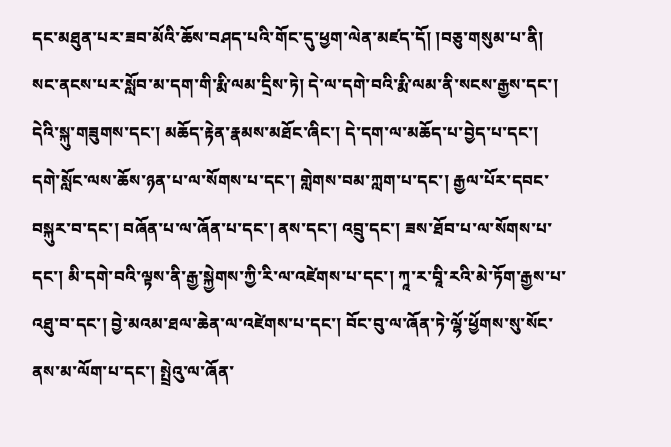དང་མཐུན་པར་ཟབ་མོའི་ཆོས་བཤད་པའི་གོང་དུ་ཕྱག་ལེན་མཛད་དོ། །བཅུ་གསུམ་པ་ནི། སང་ནངས་པར་སློབ་མ་དག་གི་རྨི་ལམ་དྲིས་ཏེ། དེ་ལ་དགེ་བའི་རྨི་ལམ་ནི་སངས་རྒྱས་དང་། དེའི་སྐུ་གཟུགས་དང་། མཆོད་རྟེན་རྣམས་མཐོང་ཞིང་། དེ་དག་ལ་མཆོད་པ་བྱེད་པ་དང་། དགེ་སློང་ལས་ཆོས་ཉན་པ་ལ་སོགས་པ་དང་། གླེགས་བམ་ཀླག་པ་དང་། རྒྱལ་པོར་དབང་བསྐུར་བ་དང་། བཞོན་པ་ལ་ཞོན་པ་དང་། ནས་དང་། འབྲུ་དང་། ཟས་ཐོབ་པ་ལ་སོགས་པ་དང་། མི་དགེ་བའི་ལྟས་ནི་རྒྱ་སྐྱེགས་ཀྱི་རི་ལ་འཛེགས་པ་དང་། ཀཱ་ར་བཱི་རའི་མེ་ཏོག་རྒྱས་པ་འཐུ་བ་དང་། བྱེ་མའམ་ཐལ་ཆེན་ལ་འཛེགས་པ་དང་། བོང་བུ་ལ་ཞོན་ཏེ་ལྷོ་ཕྱོགས་སུ་སོང་ནས་མ་ལོག་པ་དང་། སྤྲེའུ་ལ་ཞོན་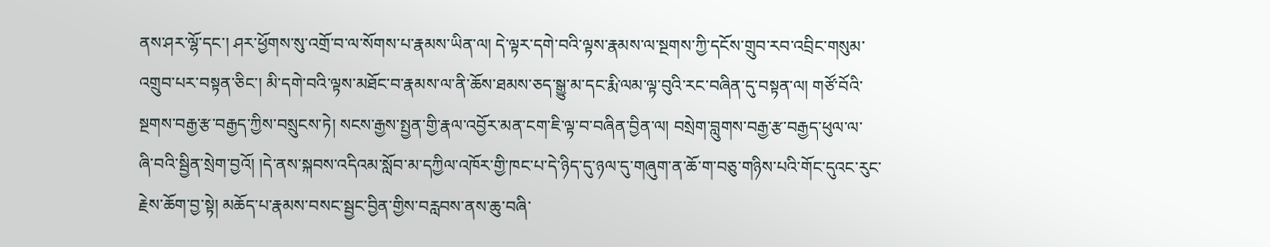ནས་ཤར་ལྷོ་དང་། ཤར་ཕྱོགས་སུ་འགྲོ་བ་ལ་སོགས་པ་རྣམས་ཡིན་ལ། དེ་ལྟར་དགེ་བའི་ལྟས་རྣམས་ལ་སྔགས་ཀྱི་དངོས་གྲུབ་རབ་འབྲིང་གསུམ་འགྲུབ་པར་བསྟན་ཅིང་། མི་དགེ་བའི་ལྟས་མཐོང་བ་རྣམས་ལ་ནི་ཆོས་ཐམས་ཅད་སྒྱུ་མ་དང་རྨི་ལམ་ལྟ་བུའི་རང་བཞིན་དུ་བསྟན་ལ། གཙོ་བོའི་སྔགས་བརྒྱ་རྩ་བརྒྱད་ཀྱིས་བསྲུངས་ཏེ། སངས་རྒྱས་སྤྱན་གྱི་རྣལ་འབྱོར་མན་ངག་ཇི་ལྟ་བ་བཞིན་བྱིན་ལ། བསྲེག་བླུགས་བརྒྱ་རྩ་བརྒྱད་ཕུལ་ལ་ཞི་བའི་སྦྱིན་སྲེག་བྱའོ། །དེ་ནས་སྐབས་འདིའམ་སློབ་མ་དཀྱིལ་འཁོར་གྱི་ཁང་པ་དེ་ཉིད་དུ་ཉལ་དུ་གཞུག་ན་ཆོ་ག་བཅུ་གཉིས་པའི་གོང་དུའང་རུང་རྗེས་ཆོག་བྱ་སྟེ། མཆོད་པ་རྣམས་བསང་སྦྱང་བྱིན་གྱིས་བརླབས་ནས་ཆུ་བཞི་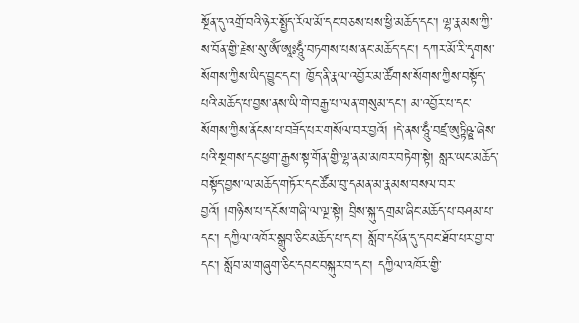སྔོན་དུ་འགྲོ་བའི་ཉེར་སྤྱོད་རོལ་མོ་དང་བཅས་པས་ཕྱི་མཆོད་དང་། ལྷ་རྣམས་ཀྱི་ས་བོན་གྱི་རྗེས་སུ་ཨོཾ་ཨཱཿཧཱུྃ་བཏགས་པས་ནང་མཆོད་དང་། དཀར་མོ་རི་དྭགས་སོགས་ཀྱིས་ཡིད་བྱུང་དང་། ཁྱོད་ནི་རྣལ་འབྱོར་མ་ཚོགས་སོགས་ཀྱིས་བསྟོད་པའི་མཆོད་པ་བྱས་ནས་ཡི་གེ་བརྒྱ་པ་ལན་གསུམ་དང་། མ་འབྱོར་པ་དང་སོགས་ཀྱིས་ནོངས་པ་བཟོད་པར་གསོལ་བར་བྱའོ། །དེ་ནས་ཧཱུྃ་བཛྲ་ཨུཏྟིཥྛ་ཞེས་པའི་སྔགས་དང་ཕྱག་རྒྱས་སྟ་གོན་གྱི་ལྷ་ནམ་མཁར་བཏེག་སྟེ། སླར་ཡང་མཆོད་བསྟོད་བྱས་ལ་མཆོད་གཏོར་དང་ཚོམ་བུ་དམན་མ་རྣམས་བསལ་བར་བྱའོ། །གཉིས་པ་དངོས་གཞི་ལ་ལྔ་སྟེ། བྲིས་སྐུ་དགྲམ་ཞིང་མཆོད་པ་བཤམ་པ་དང་། དཀྱིལ་འཁོར་སྒྲུབ་ཅིང་མཆོད་པ་དང་། སློབ་དཔོན་དུ་དབང་ཐོབ་པར་བྱ་བ་དང་། སློབ་མ་གཞུག་ཅིང་དབང་བསྐུར་བ་དང་། དཀྱིལ་འཁོར་གྱི་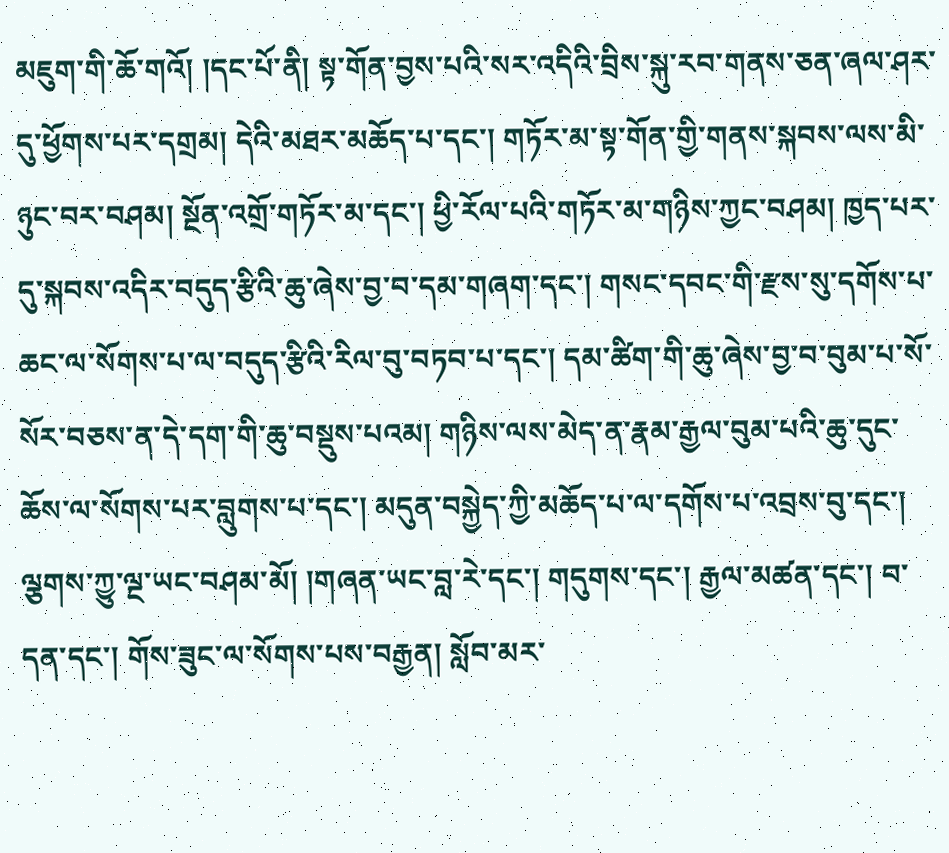མཇུག་གི་ཆོ་གའོ། །དང་པོ་ནི། སྟ་གོན་བྱས་པའི་སར་འདིའི་བྲིས་སྐུ་རབ་གནས་ཅན་ཞལ་ཤར་དུ་ཕྱོགས་པར་དགྲམ། དེའི་མཐར་མཆོད་པ་དང་། གཏོར་མ་སྟ་གོན་གྱི་གནས་སྐབས་ལས་མི་ཉུང་བར་བཤམ། སྔོན་འགྲོ་གཏོར་མ་དང་། ཕྱི་རོལ་པའི་གཏོར་མ་གཉིས་ཀྱང་བཤམ། ཁྱད་པར་དུ་སྐབས་འདིར་བདུད་རྩིའི་ཆུ་ཞེས་བྱ་བ་དམ་གཞག་དང་། གསང་དབང་གི་རྫས་སུ་དགོས་པ་ཆང་ལ་སོགས་པ་ལ་བདུད་རྩིའི་རིལ་བུ་བཏབ་པ་དང་། དམ་ཚིག་གི་ཆུ་ཞེས་བྱ་བ་བུམ་པ་སོ་སོར་བཅས་ན་དེ་དག་གི་ཆུ་བསྡུས་པའམ། གཉིས་ལས་མེད་ན་རྣམ་རྒྱལ་བུམ་པའི་ཆུ་དུང་ཆོས་ལ་སོགས་པར་བླུགས་པ་དང་། མདུན་བསྐྱེད་ཀྱི་མཆོད་པ་ལ་དགོས་པ་འབྲས་བུ་དང་། ལྕགས་ཀྱུ་ལྔ་ཡང་བཤམ་མོ། །གཞན་ཡང་བླ་རེ་དང་། གདུགས་དང་། རྒྱལ་མཚན་དང་། བ་དན་དང་། གོས་ཟུང་ལ་སོགས་པས་བརྒྱན། སློབ་མར་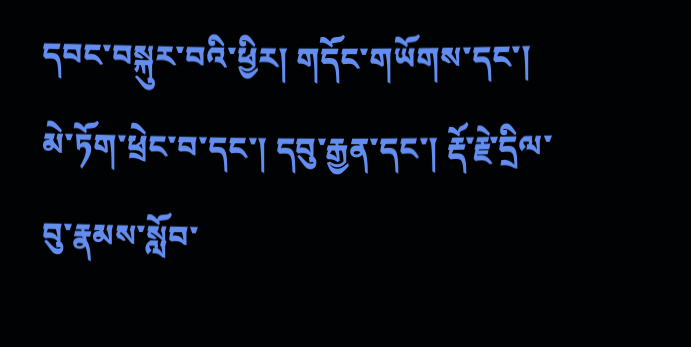དབང་བསྐུར་བའི་ཕྱིར། གདོང་གཡོགས་དང་། མེ་ཏོག་ཕྲེང་བ་དང་། དབུ་རྒྱན་དང་། རྡོ་རྗེ་དྲིལ་བུ་རྣམས་སློབ་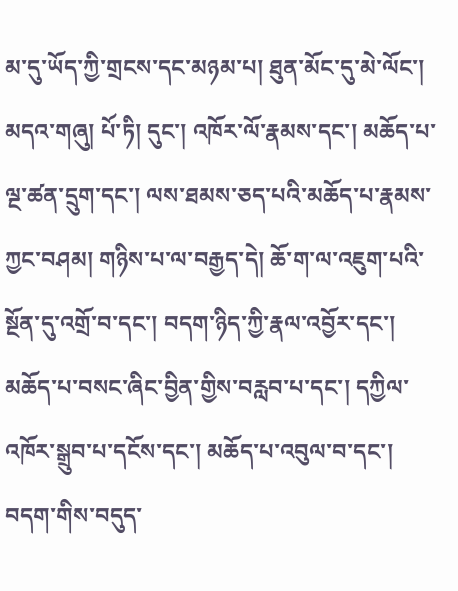མ་དུ་ཡོད་ཀྱི་གྲངས་དང་མཉམ་པ། ཐུན་མོང་དུ་མེ་ལོང་། མདའ་གཞུ། པོ་ཏི། དུང་། འཁོར་ལོ་རྣམས་དང་། མཆོད་པ་ལྔ་ཚན་དྲུག་དང་། ལས་ཐམས་ཅད་པའི་མཆོད་པ་རྣམས་ཀྱང་བཤམ། གཉིས་པ་ལ་བརྒྱད་དེ། ཆོ་ག་ལ་འཇུག་པའི་སྔོན་དུ་འགྲོ་བ་དང་། བདག་ཉིད་ཀྱི་རྣལ་འབྱོར་དང་། མཆོད་པ་བསང་ཞིང་བྱིན་གྱིས་བརླབ་པ་དང་། དཀྱིལ་འཁོར་སྒྲུབ་པ་དངོས་དང་། མཆོད་པ་འབུལ་བ་དང་། བདག་གིས་བདུད་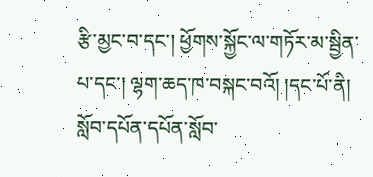རྩི་མྱང་བ་དང་། ཕྱོགས་སྐྱོང་ལ་གཏོར་མ་སྦྱིན་པ་དང་། ལྷག་ཆད་ཁ་བསྐང་བའོ། །དང་པོ་ནི། སློབ་དཔོན་དཔོན་སློབ་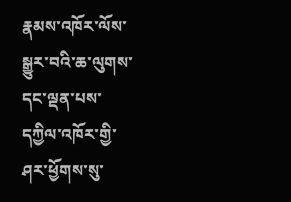རྣམས་འཁོར་ལོས་སྒྱུར་བའི་ཆ་ལུགས་དང་ལྡན་པས་དཀྱིལ་འཁོར་གྱི་ཤར་ཕྱོགས་སུ་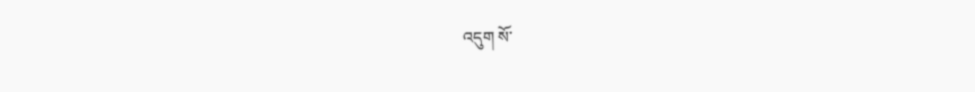འདུག སོ་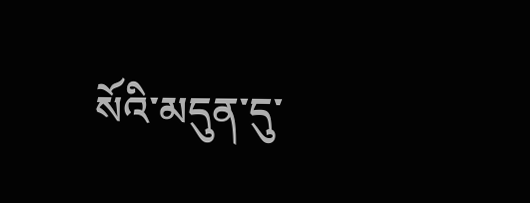སོའི་མདུན་དུ་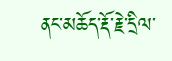ནང་མཆོད་རྡོ་རྗེ་དྲིལ་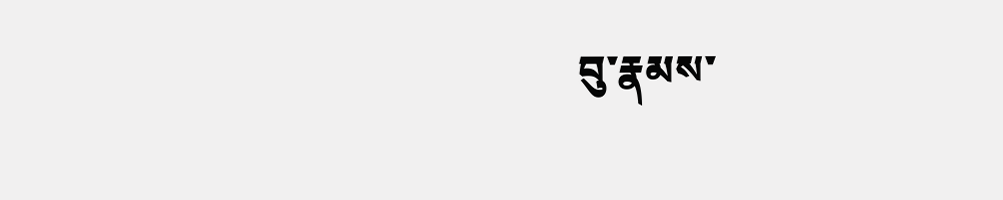བུ་རྣམས་